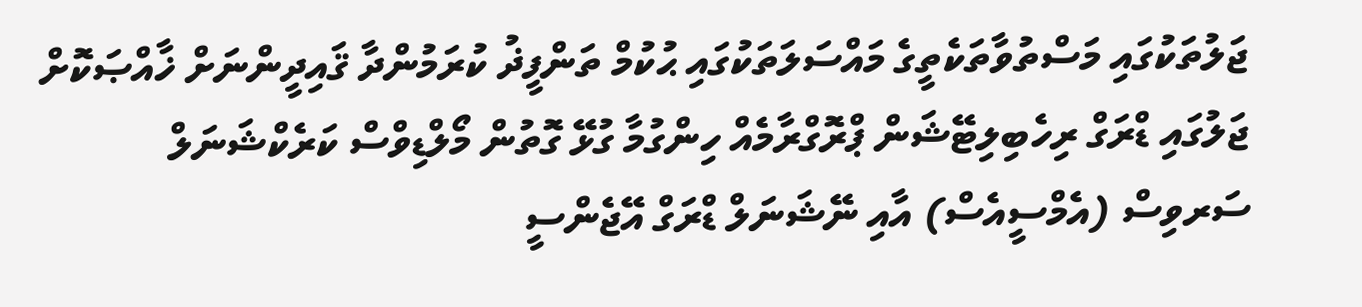ޖަލުތަކުގައި މަސްތުވާތަކެތީގެ މައްސަލަތަކުގައި ޙުކުމް ތަންފީޛު ކުރަމުންދާ ޤައިދީންނަށް ޚާއްޞަކޮށް ޖަލުގައި ޑްރަގް ރިހެބިލިޓޭޝަން ޕްރޮގްރާމެއް ހިންގުމާ ގުޅޭ ގޮތުން މޯލްޑިވްސް ކަރެކްޝަނަލް ސަރވިސް (އެމްސީއެސް) އާއި ނޭޝަނަލް ޑްރަގް އޭޖެންސީ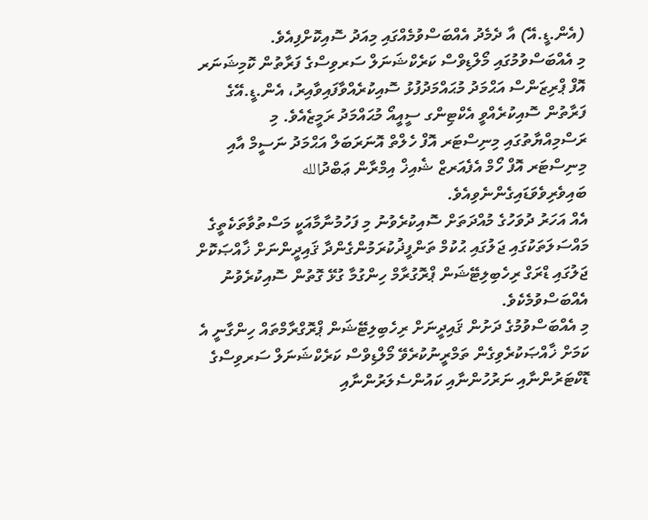(އެން.ޑީ.އޭ) އާ ދެމެދު އެއްބަސްވުމެއްގައި މިއަދު ސޮއިކޮށްފިއެވެ.
މި އެއްބަސްވުމުގައި މޯލްޑިވްސް ކަރެކްޝަނަލް ސަރވިސްގެ ފަރާތުން ކޮމިޝަނަރ އޮފް ޕްރިޒަންސް އަޙްމަދު މުޙައްމަދުފުޅު ސޮއިކުރެއްވާފައިވާއިރު، އެން.ޑީ.އޭގެ ފަރާތުން ސޮއިކުރެއްވީ އެކްޓިންގ ސީއީއޯ މުޙައްމަދު ރަމީޒެއެވެ. މި ރަސްމިއްޔާތުގައި މިނިސްޓަރ އޮފް ހެލްތް އޮނަރަބަލް އަޙްމަދު ނަސީމް އާއި މިނިސްޓަރ އޮފް ހޯމް އެފެއަރޒް ޝެއިޚް އިމްރާން ޢަބްދުالله ބައިވެރިވެވަޑައިގެންނެވިއެވެ.
އެއް އަހަރު ދުވަހުގެ މުއްދަތަށް ސޮއިކުރެވުނު މި ފަހުމުނާމާއަކީ މަސްތުވާތަކެތީގެ މައްސަލަތަކުގައި ޖަލުގައި ޙުކުމް ތަންފީޛުކުރަމުންގެންދާ ޤައިދީންނަށް ޚާއްޞަކޮށް ޖަލުގައި ޑްރަގް ރިހެބިލިޓޭޝަން ޕްރޮގުރާމް ހިންގުމާ ގުޅޭ ގޮތުން ސޮއިކުރެވުނު އެއްބަސްވުމެކެވެ.
މި އެއްބަސްވުމުގެ ދަށުން ޤައިދީނަށް ރިހެބިލިޓޭޝަން ޕްރޮގްރާމްތައް ހިންގާނީ އެ ކަމަށް ޚާއްޞަކުރެވިގެން ތަމްރީނުކުރެވޭ މޯލްޑިވްސް ކަރެކްޝަނަލް ސަރވިސްގެ ޑޮކްޓަރުންނާއި ނަރުހުންނާއި ކައުންސެލަރުންނާއި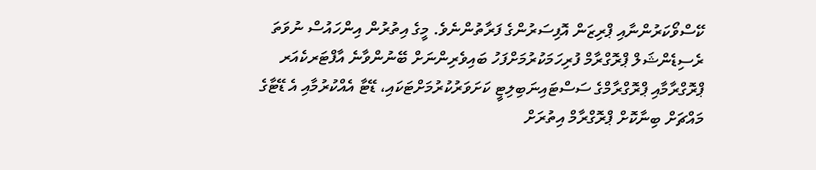ކޭސްވޯކަރުންނާއި ޕްރިޒަން އޮފިސަރުންގެ ފަރާތުންނެވެ. މީގެ އިތުރުން އިންހައުސް ނުވަތަ ރެސިޑެންޝަލް ޕްރޮގްރާމް ފުރިހަމަކުރުމަށްފަހު ބައިވެރިންނަށް ބޭނުންވާނެ އާފްޓަރކެއަރ ޕްރޮގްރާމާއި ޕްރޮގްރާމްގެ ސަސްޓައިނަބިލިޓީ ކަށަވަރުކުރުމަށްޓަކައި، ޑޭޓާ އެއްކުރުމާއި އެ ޑޭޓާގެ މައްޗަށް ބިނާކޮށް ޕްރޮގްރާމް އިތުރަށް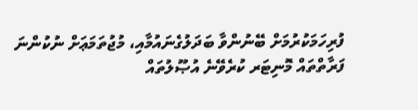ފުރިހަމަކުރުމަށް ބޭނުންވާ ބަދަލުގެނައުމާއި، މުޖުތަމަޢަށް ނުކުންނަ ފަރާތްތައް މޮނިޓަރ ކުރެވޭނެ އުޞޫލުތައް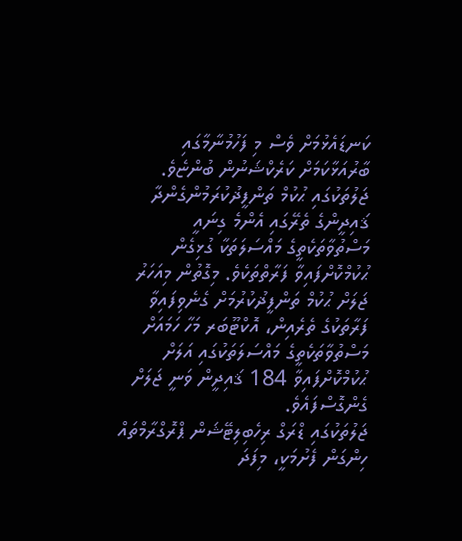ކަނޑައެޅުމަށް ވެސް މި ފަހުމުނާމާގައި ބާރުއަޅާކަމަށް ކަރެކްޝަނުން ބުންޏެވެ.
ޖަލުތަކުގައި ޙުކުމް ތަންފީޛުކުރަމުންގެންދާ ޤައިދީންގެ ތެރޭގައި އެންމެ ގިނައީ މަސްތުވާތަކެތީގެ މައްސަލަތަކާ ގުޅިގެން ޙުކުމްކޮށްފައިވާ ފަރާތްތަކެވެ. މިގޮތުން މިއަހަރު ޖަލަށް ޙުކުމް ތަންފީޛުކުރުމަށް ގެނެވިފައިވާ ފަރާތަކުގެ ތެރެއިން، އޮކްޓޫބަރ މަހާ ހަމައަށް މަސްތުވާތަކެތީގެ މައްސަލަތަކުގައި އަލަށް ޙުކުމްކޮށްފައިވާ 184 ޤައިދީން ވަނީ ޖަލަށް ގެންގޮސްފައެވެ.
ޖަލުތަކުގައި ޑްރަގް ރިހެބިލިޓޭޝަން ޕްރޮގްރާމްތައް ހިންގަން ފެށުމަކީ، މިފަދަ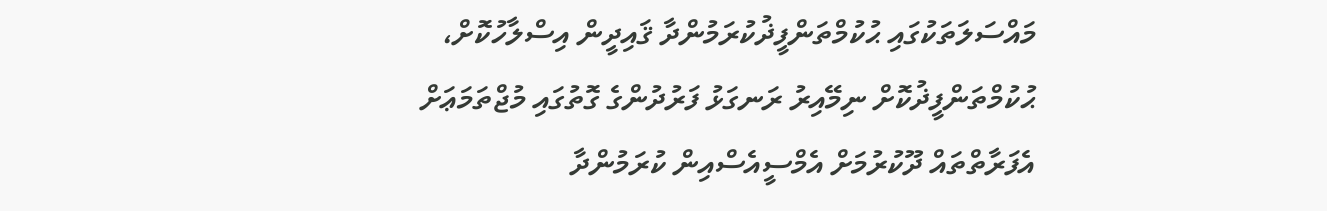މައްސަލަތަކުގައި ޙުކުމްތަންފީޛުކުރަމުންދާ ޤައިދީން އިސްލާހުކޮށް، ޙުކުމްތަންފީޛުކޮށް ނިމޭއިރު ރަނގަޅު ފަރުދުންގެ ގޮތުގައި މުޖްތަމަޢަށް އެފަރާތްތައް ދޫކުރުމަށް އެމްސީއެސްއިން ކުރަމުންދާ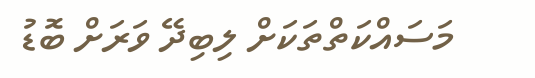މަސައްކަތްތަކަށް ލިބިދޭ ވަރަށް ބޮޑު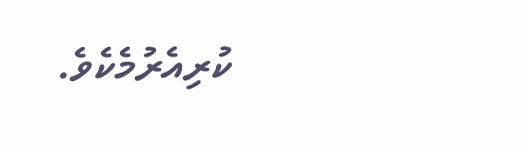ކުރިއެރުމެކެވެ.